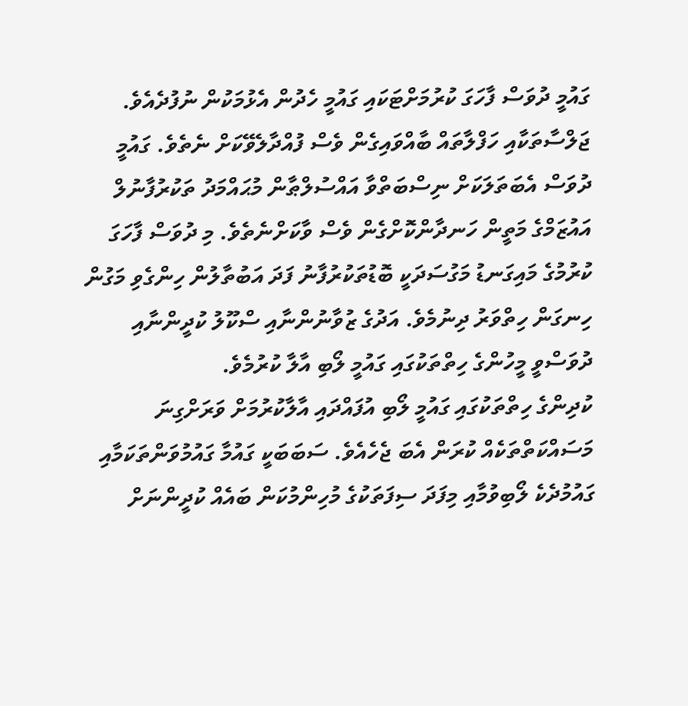ގައުމީ ދުވަސް ފާހަގަ ކުރުމަށްޓަކައި ގައުމީ ހެދުން އެޅުމަކުން ނުފުދެއެވެ. ޖަލްސާތަކާއި ހަފްލާތައް ބާއްވައިގެން ވެސް ފުއްދާލެވޭކަށް ނެތެވެ. ގައުމީ ދުވަސް އެބަތަލަކަށް ނިސްބަތްވާ އައްސުލްޠާން މުޙައްމަދު ތަކުރުފާނުލް އައުޒަމްގެ މަތީން ހަނދާންކޮށްގެން ވެސް ވާކަށްނެތެވެ. މި ދުވަސް ފާހަގަ ކުރުމުގެ މައިގަނޑު މަގުސަދަކީ ބޮޑުތަކުރުފާނު ފަދަ އަބުތާލުން ހިންގެވި މަގުން ހިނގަން ހިތްވަރު ދިނުމެވެ. އަދުގެ ޒުވާނުންނާއި ސްކޫލު ކުދީންނާއި ދުވަސްވީ މީހުންގެ ހިތްތަކުގައި ގައުމީ ލޯބި އާލާ ކުރުމެވެ.
ކުދިންގެ ހިތްތަކުގައި ގައުމީ ލޯބި އުފައްދައި އާލާކުރުމަށް ވަރަށްގިނަ މަސައްކަތްތަކެއް ކުރަން އެބަ ޖެހެއެވެ. ސަބަބަކީ ގައުމާ ގައުމުވަންތަކަމާއި ގައުމުދެކެ ލޯބިވުމާއި މިފަދަ ސިފަތަކުގެ މުހިންމުކަން ބައެއް ކުދީންނަށް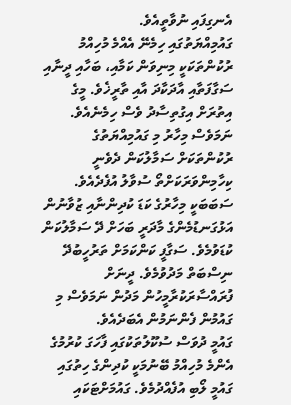އެނގިފައި ނުވާތީއެވެ.
ގައުމިއްޔަތުގައި ހިމެނޭ އެއްމެ މުހިއްމު ރުކުންތަކަކީ މިނިވަން ކަމާއި، ބަހާއި ދީނާއި ސަގާފަތާއި އާދަކާދަ އާއި ތާރީޚެވެ. މީގެ އިތުރަށް އިގުތިސާދު ވެސް ހިމެނެއެވެ. ނަމަވެސް މިހާރު މި ގައުމިއްޔަތުގެ ރުކުންތަކަށް ސަމާލުކަން ދެވެނީ ކިހާމިންވަރަކަށްތޯ ސުވާލު އުފެދެއެވެ. ސަބަބަކީ މިހާރުގެ ކަޑަ ކުދިންނާއި ޒުވާނުން އަޅުގަނޑުމެންގެ މާދަރީ ބަހަށް ދޭ ސަމާލުކަން ކުޑަވުމެވެ. ސަގާފީ ކަންކަމަށް ތަރުހީބުދޭ ނިސްބަތް މަދުވުމެވެ. ދީނަށް ފުރައްސާރަކުރާމީހުން މަދުން ނަމަވެސް މި ގައުމުން ފެންނަމުން އެބަދެއެވެ.
ގައުމީ ދުވަސް ސުކޫލުތަކުގައި ފާހަގަ ކުރުމުގެ އެންމެ މުހިއްމު ބޭނުމަކީ ކުދިންގެ ހިތުގައި ގައުމީ ލޯބި އުފެއްދުމެވެ. ގައުމަށްޓަކައި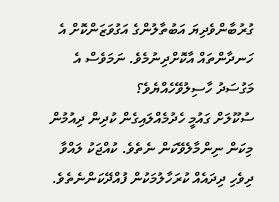ގުރުބާންވެދިޔަ އަބުތާލުންގެ އަގުވަޒަންކޮށް އެ ހަނދާންތައް އާކޮށްދިނުމެވެ. ނަމަވެސް އެ މަގުސަދު ހާސިލުވޭހެއްޔެވެ؟
ސުކޫލަށް ގައުމީ ހެދުމެއްލައިގެން ކުދިން ދިއުމުން މިކަން ނިންމާލެވޭކަން ނެތެވެ. ކުއްޖަކު ލައްވާ ދިވެހި ދިދައެއް ކުރަހާލުމަކުން ފުއްދޭކަންނެތެވެ.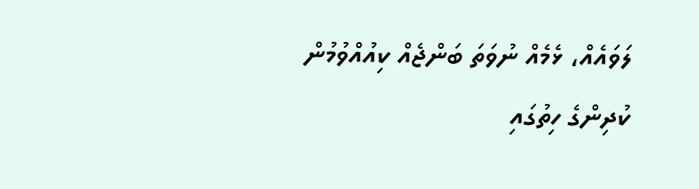ލަވައެއް، ޅެމެއް ނުވަތަ ބަންޖެއް ކިއުއްވުމުން ކުދިންގެ ހިތުގައި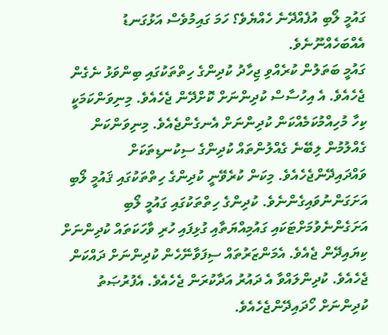ގައުމީ ލޯބި އުފެއްދޭނެ ހެއްޔެވެ؟ ހަމަ ގައިމުވެސް އަޅުގަނޑު އެއްބަހެއްނޫނެވެ.
ގައުމީ ބަތަލުން ކުރެއްވި ޖިހާދު ކުދިންގެ ހިތްތަކުގައި ބިންވަޅު ނެގެން ޖެހެއެވެ. އެ އިހުސާސް ކުދިންނަށް ކޮށްދޭން ޖެހެއެވެ. މިނިވަންކަމަކީ ކިހާ މުހިއްމުކަމެއްކަން ކުދިންނަށް އެނގެންޖެއެވެ. މިނިވަންކަން ގެއްލުމުން ލިބޭނެ ގެއްލުންތައް ކުދިންގެ ސިކުނޑިތަކަށް ވައްދައިދޭންޖެހެއެވެ. މިކަން ކުރެވޭނީ ކުދިންގެ ހިތްތަކުގައި ޤައުމީ ލޯބި އަށަގަންނުވައިގެންނެވެ. ކުދިންގެ ހިތްތަކުގައި ގައުމީ ލޯބި އަށަގެންނެވުމަށްޓަކައި ގައުމިއްޔަތާއި ގުޅިފައި ހުރި ވާހަކަތައް ކުދިންނަށް ކިޔައިދޭން ޖެއެވެ. އެމަންޒަރުތައް ސިފަވާނޭހެން ކުދިންނަށް ދައްކަން ޖެހެއެވެ. ކުދިންލައްވާ އެ ދައުރު އަދާކުރަން ޖެހެއެވެ. އެފުރުޞަތު ކުދިންނަށް ހޯދައިދޭންޖެހެއެވެ.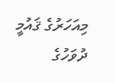މިއަހަރުގެ ޤައުމީ ދުވަހުގެ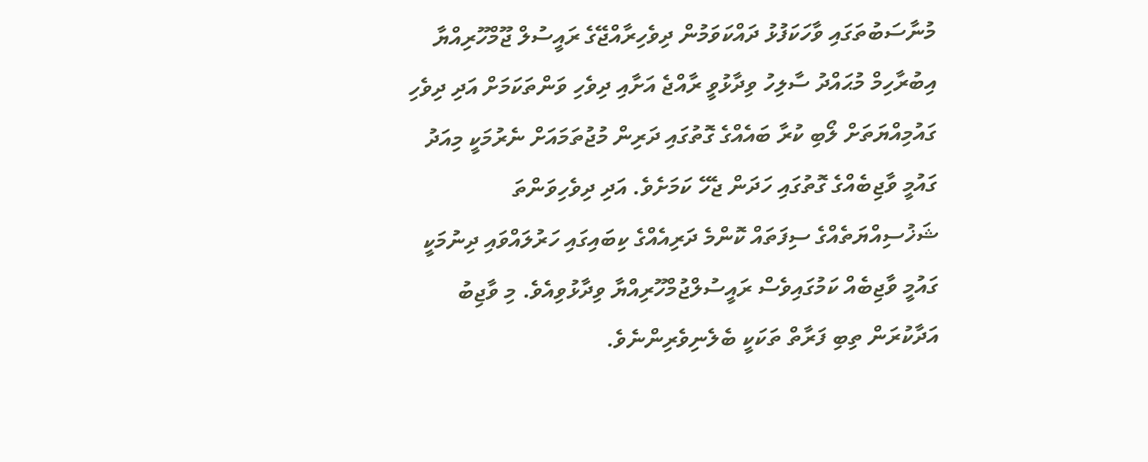މުނާސަބުތަގައި ވާހަކަފުޅު ދައްކަވަމުން ދިވެހިރާއްޖޭގެ ރައީސުލް ޖޫމްހޫރިއްޔާ އިބުރާހިމް މުޙައްދު ސާލިހު ވިދާޅުވީ ރާއްޖެ އަށާއި ދިވެހި ވަންތަކަމަށް އަދި ދިވެހި ގައުމިއްޔަތަށް ލޯބި ކުރާ ބައެއްގެ ގޮތުގައި ދަރިން މުޖުތަމައަށް ނެރުމަކީ މިއަދު ގައުމީ ވާޖިބެއްގެ ގޮތުގައި ހަދަން ޖެހޭ ކަމަށެވެ. އަދި ދިވެހިވަންތަ ޝަޚުސިއްޔަތެއްގެ ސިފަތައް ކޮންމެ ދަރިއެއްގެ ކިބައިގައި ހަރުލައްވައި ދިނުމަކީ ގައުމީ ވާޖިބެއް ކަމުގައިވެސް ރައީސުލްޖުމްހޫރިއްޔާ ވިދާޅުވިއެވެ. މި ވާޖިބު އަދާކުރަން ތިބި ފަރާތް ތަކަކީ ބެލެނިވެރިންނެވެ.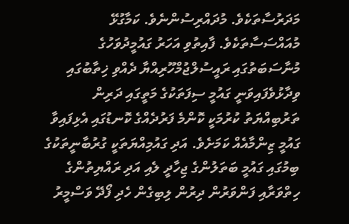މަދަރުސާތަކެވެ. މުދައްރިސުންނެވެ. ކަމާގުޅޭ މުއައްސަސާތަކެވެ. ފާއިތުވި އަހަރު ގައުމީދުވަހުގެ މުނާސަބަތުގައި ރައީސުލްޖުމްހޫރިއްޔާ ދެއްވި ޚިތާބުގައި ވިދާޅުވެފައިވަނީ ގައުމީ ސިފަތަކުގެ މަތީގައި ދަރިން ތަރުބިއްޔަތު ކުރުމަކީ ކޮންމެ ފަރުދެއްގެ ކޮނޑުގައި އެޅިފައިވާ ގައުމީ ޒިންމާއެއް ކަމަށެވެ. އަދި ގައުމިއްޔަތަކީ ގުރުބާނީތަކުގެ ބިމުގައި ގައުމީ ބަތަލުންގެ ޖިހާދީ ލެއި އަދި ރައްޔިތުންގެ ހިތްވަރާއި ފަންވަރުން ދިރުން ލިބިގެން ހެދި ފޯދޭ ވަސްމީރު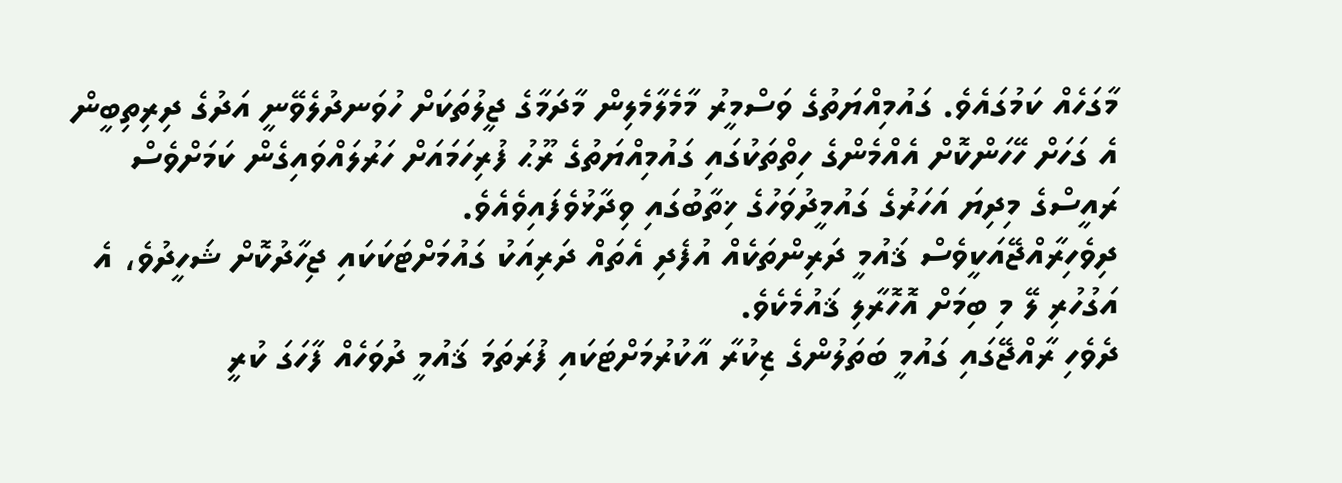މާގަހެއް ކަމުގައެވެ. ގައުމިއްޔަތުގެ ވަސްމީރު މާމެލާމެލިން މާދަމާގެ ޖީލުތަކަށް ހުވަނދުލެވޭނީ އަދުގެ ދިރިތިބީން އެ ގަހަށް ހޭހަންކޮށް އެއްމެންގެ ހިތްތަކުގައި ގައުމިއްޔަތުގެ ރޫޙު ފުރިހަމައަށް ހަރުލައްވައިގެން ކަމަށްވެސް ރައީސްގެ މިދިޔަ އަހަރުގެ ގައުމީދުވަހުގެ ޚިތާބުގައި ވިދާޅުވެފައިވެއެވެ.
ދިވެހިރާއްޖޭއަކީވެސް ޤައުމީ ދަރިންތަކެއް އުފެދި އެތައް ދަރިއަކު ގައުމަށްޓަކަކައި ޖިހާދުކޮށް ޝަހީދުވެ، އެ އަގުހުރި ލޭ މި ބިމަށް އޮހޮރާލި ޤައުމެކެވެ.
ދެވެހި ރާއްޖޭގައި ގައުމީ ބަތަލުންގެ ޒިކުރާ އާކުރުމަށްޓަކައި ފުރަތަމަ ޤައުމީ ދުވަހެއް ފާހަގަ ކުރީ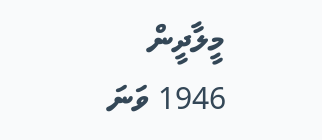މީލާދީން 1946 ވަނަ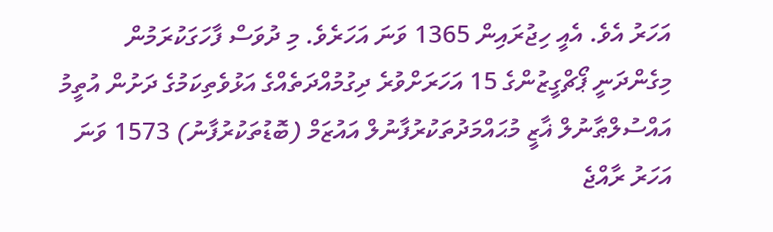އަހަރު އެވެ. އެއީ ހިޖުރައިން 1365 ވަނަ އަހަރެވެ. މި ދުވަސް ފާހަގަކުރަމުން މިގެންދަނީ ޕޯޗްގީޒުންގެ 15 އަހަރަށްވުރެ ދިގުމުއްދަތެއްގެ އަޅުވެތިކަމުގެ ދަށުން އުތީމު އައްސުލްޠާނުލް ޣާޒީ މުޙައްމަދުތަކުރުފާނުލް އައުޒަމް (ބޮޑުތަކުރުފާނު) 1573 ވަނަ އަހަރު ރާއްޖެ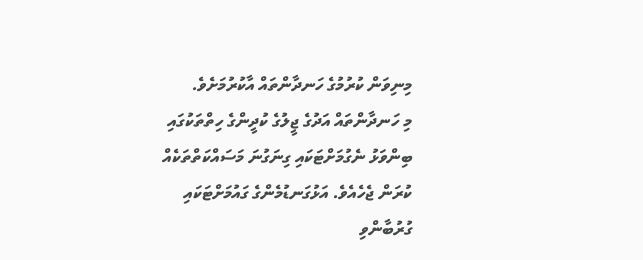މިނިވަން ކުރުމުގެ ހަނދާންތައް އާކުރުމަށެވެ.
މި ހަނދާންތައް އަދުގެ ޖީލުގެ ކުދީންގެ ހިތްތަކުގައި ބިންވަޅު ނެގުމަށްޓަކައި ގިނަގުނަ މަސައްކަތްތަކެއް ކުރަން ޖެހެއެވެ. އަޅުގަނޑުމެންގެ ގައުމަށްޓަކައި ގުރުބާންވި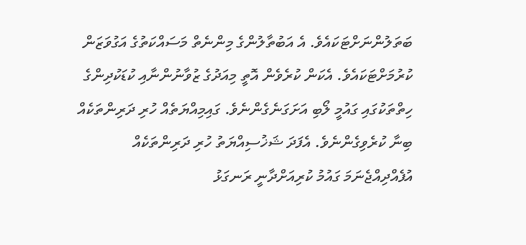ބަތަލުންނަށްޓަކައެވެ. އެ އަބުތާލުންގެ މިންނެތް މަސައްކަތުގެ އަގުވަޒަން ކުރުމަށްޓަކައެވެ. އެކަން ކުރެވެން އޮތީ މިއަދުގެ ޒުވާނުންނާއި ކުޑަކުދިންގެ ހިތްތަކުގައި ގައުމީ ލޯބި އަށަގަނެގެންނެވެ. ގައިމިއްޔަތެއް ހުރި ދަރިންތަކެއް ބިނާ ކުރެވިގެންނެވެ. އެފަދަ ޝަޚުސިއްޔަތު ހުރި ދަރިންތަކެއް އުފެއްދިއްޖެނަމަ ގައުމު ކުރިއަށްދާނީ ރަނގަޅު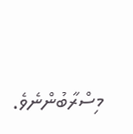މިސްރާބުންނެވެ.